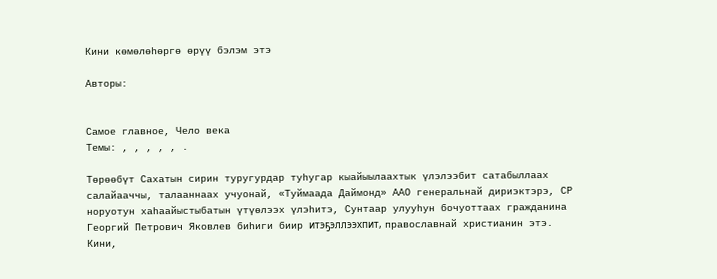Кини көмөлөһөргө өрүү бэлэм этэ

Авторы:


Самое главное, Чело века
Темы: , , , , , .

Төрөөбүт Сахатын сирин туругурдар туһугар кыайыылаахтык үлэлээбит сатабыллаах салайааччы, талааннаах учуонай, «Туймаада Даймонд» ААО генеральнай дириэктэрэ, СР норуотун хаһаайыстыбатын үтүөлээх үлэһитэ, Сунтаар улууһун бочуоттаах гражданина Георгий Петрович Яковлев биһиги биир итэҕэллээхпит, православнай христианин этэ. Кини,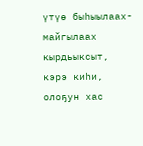үтүө быһыылаах-майгылаах кырдьыксыт, кэрэ киһи, олоҕун хас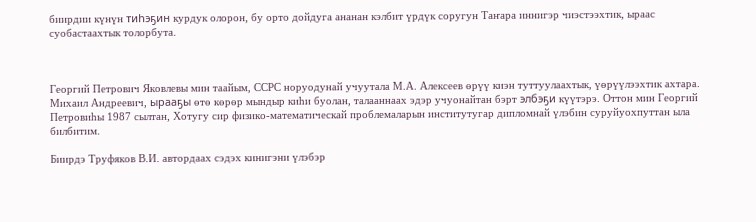биирдии күнүн тиһэҕин курдук олорон, бу орто дойдуга ананан кэлбит үрдүк соругун Таҥара иннигэр чиэстээхтик, ыраас суобастаахтык толорбута.



Георгий Петрович Яковлевы мин таайым, ССРС норуодунай учуутала М.А. Алексеев өрүү киэн туттуулаахтык, үөрүүлээхтик ахтара. Михаил Андреевич, ырааҕы өтө көрөр мындыр киһи буолан, талааннаах эдэр учуонайтан бэрт элбэҕи күүтэрэ. Оттон мин Георгий Петровиһы 1987 сылтан, Хотугу сир физико-математическай проблемаларын институтугар дипломнай үлэбин суруйуохпуттан ыла билбитим.

Биирдэ Труфяков В.И. автордаах сэдэх кинигэни үлэбэр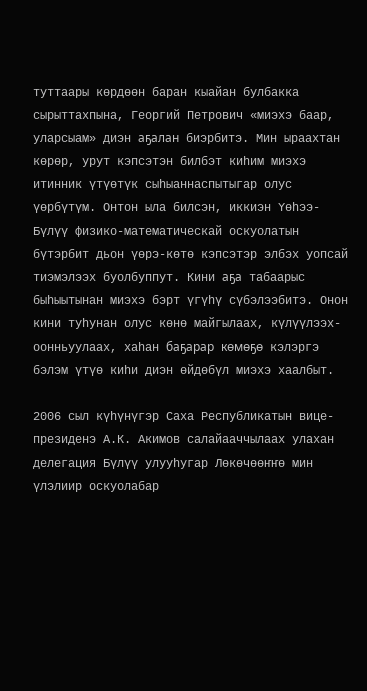туттаары көрдөөн баран кыайан булбакка сырыттахпына, Георгий Петрович «миэхэ баар, уларсыам» диэн аҕалан биэрбитэ. Мин ыраахтан көрөр, урут кэпсэтэн билбэт киһим миэхэ итинник үтүөтүк сыһыаннаспытыгар олус үөрбүтүм. Онтон ыла билсэн, иккиэн Үөһээ-Бүлүү физико-математическай оскуолатын бүтэрбит дьон үөрэ-көтө кэпсэтэр элбэх уопсай тиэмэлээх буолбуппут. Кини аҕа табаарыс быһыытынан миэхэ бэрт үгүһү сүбэлээбитэ. Онон кини туһунан олус көнө майгылаах, күлүүлээх-оонньуулаах, хаһан баҕарар көмөҕө кэлэргэ бэлэм үтүө киһи диэн өйдөбүл миэхэ хаалбыт.

2006 сыл күһүнүгэр Саха Республикатын вице-президенэ А.К. Акимов салайааччылаах улахан делегация Бүлүү улууһугар Лөкөчөөҥҥө мин үлэлиир оскуолабар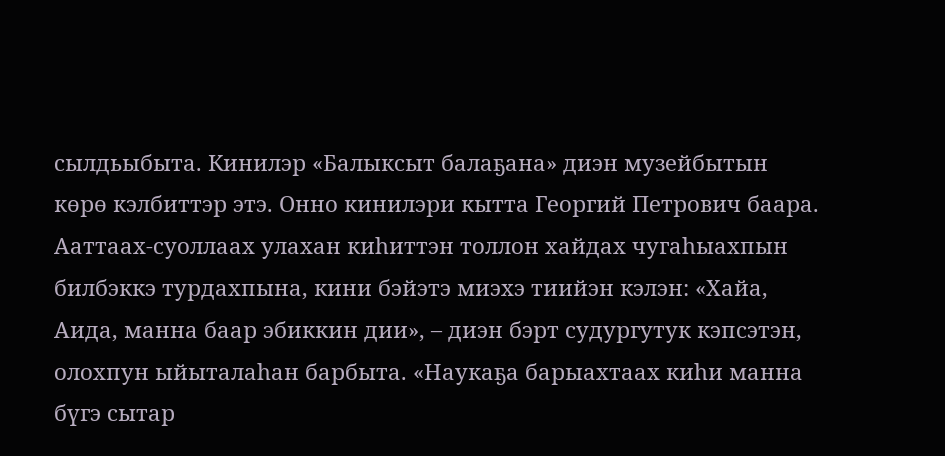сылдьыбыта. Кинилэр «Балыксыт балаҕана» диэн музейбытын көрө кэлбиттэр этэ. Онно кинилэри кытта Георгий Петрович баара. Ааттаах-суоллаах улахан киһиттэн толлон хайдах чугаһыахпын билбэккэ турдахпына, кини бэйэтэ миэхэ тиийэн кэлэн: «Хайа, Аида, манна баар эбиккин дии», – диэн бэрт судургутук кэпсэтэн, олохпун ыйыталаһан барбыта. «Наукаҕа барыахтаах киһи манна бүгэ сытар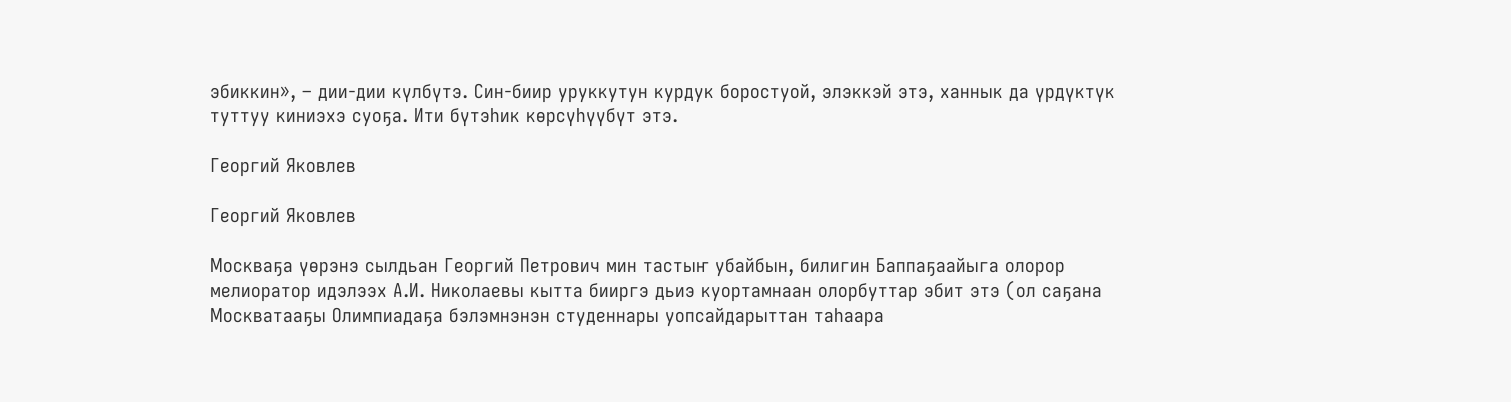эбиккин», – дии-дии күлбүтэ. Син-биир уруккутун курдук боростуой, элэккэй этэ, ханнык да үрдүктүк туттуу киниэхэ суоҕа. Ити бүтэһик көрсүһүүбүт этэ.

Георгий Яковлев

Георгий Яковлев

Москваҕа үөрэнэ сылдьан Георгий Петрович мин тастыҥ убайбын, билигин Баппаҕаайыга олорор мелиоратор идэлээх А.И. Николаевы кытта бииргэ дьиэ куортамнаан олорбуттар эбит этэ (ол саҕана Москватааҕы Олимпиадаҕа бэлэмнэнэн студеннары уопсайдарыттан таһаара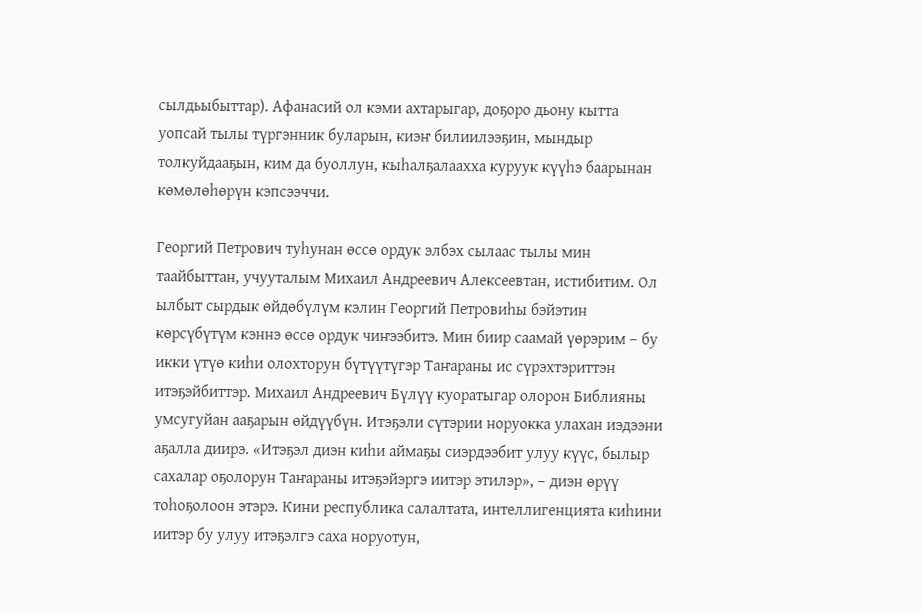сылдьыбыттар). Афанасий ол кэми ахтарыгар, доҕоро дьону кытта уопсай тылы түргэнник буларын, киэҥ билиилээҕин, мындыр толкуйдааҕын, ким да буоллун, кыһалҕалаахха куруук күүһэ баарынан көмөлөһөрүн кэпсээччи.

Георгий Петрович туһунан өссө ордук элбэх сылаас тылы мин таайбыттан, учууталым Михаил Андреевич Алексеевтан, истибитим. Ол ылбыт сырдык өйдөбүлүм кэлин Георгий Петровиһы бэйэтин көрсүбүтүм кэннэ өссө ордук чиҥээбитэ. Мин биир саамай үөрэрим – бу икки үтүө киһи олохторун бүтүүтүгэр Таҥараны ис сүрэхтэриттэн итэҕэйбиттэр. Михаил Андреевич Бүлүү куоратыгар олорон Библияны умсугуйан ааҕарын өйдүүбүн. Итэҕэли сүтэрии норуокка улахан иэдээни аҕалла диирэ. «Итэҕэл диэн киһи аймаҕы сиэрдээбит улуу күүс, былыр сахалар оҕолорун Таҥараны итэҕэйэргэ иитэр этилэр», – диэн өрүү тоһоҕолоон этэрэ. Кини республика салалтата, интеллигенцията киһини иитэр бу улуу итэҕэлгэ саха норуотун,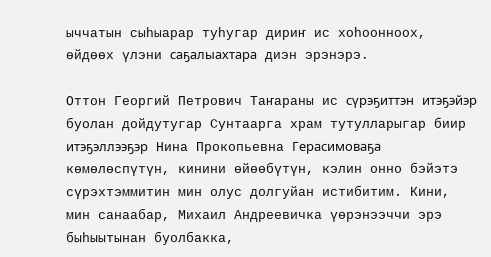ыччатын сыһыарар туһугар дириҥ ис хоһоонноох, өйдөөх үлэни саҕалыахтара диэн эрэнэрэ.

Оттон Георгий Петрович Таҥараны ис сүрэҕиттэн итэҕэйэр буолан дойдутугар Сунтаарга храм тутулларыгар биир итэҕэллээҕэр Нина Прокопьевна Герасимоваҕа көмөлөспүтүн, кинини өйөөбүтүн, кэлин онно бэйэтэ сүрэхтэммитин мин олус долгуйан истибитим. Кини, мин санаабар, Михаил Андреевичка үөрэнээччи эрэ быһыытынан буолбакка,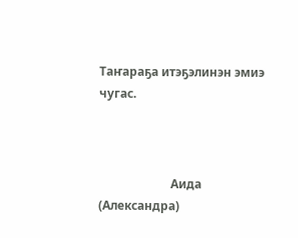Таҥараҕа итэҕэлинэн эмиэ чугас.



                        Аида (Александра)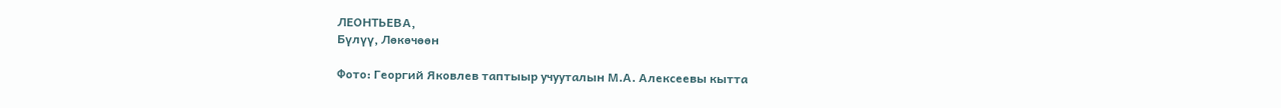ЛЕОНТЬЕВА,
Бүлүү, Лөкөчөөн

Фото: Георгий Яковлев таптыыр учууталын М.А. Алексеевы кытта